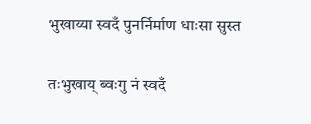भुखाय्या स्वदँ पुनर्निर्माण धाःसा सुस्त

तःभुखाय् ब्वःगु नं स्वदँ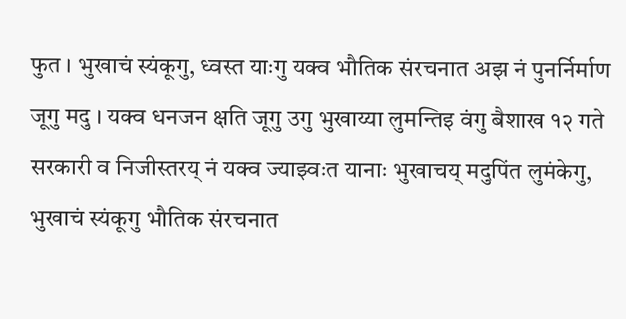फुत । भुखाचं स्यंकूगु, ध्वस्त याःगु यक्व भौतिक संरचनात अझ नं पुनर्निर्माण जूगु मदु । यक्व धनजन क्षति जूगु उगु भुखाय्या लुमन्तिइ वंगु बैशाख १२ गते सरकारी व निजीस्तरय् नं यक्व ज्याझ्वःत यानाः भुखाचय् मदुपिंत लुमंकेगु, भुखाचं स्यंकूगु भौतिक संरचनात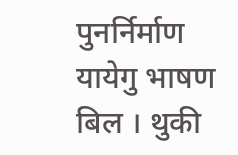पुनर्निर्माण यायेगु भाषण बिल । थुकी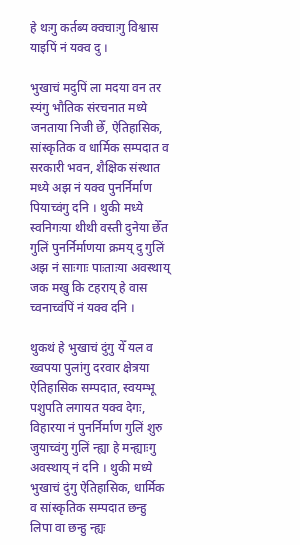हे थःगु कर्तब्य क्वचाःगु विश्वास याइपिं नं यक्व दु ।

भुखाचं मदुपिं ला मदया वन तर स्यंगु भौतिक संरचनात मध्ये जनताया निजी छेँ, ऐतिहासिक, सांस्कृतिक व धार्मिक सम्पदात व सरकारी भवन, शैक्षिक संस्थात मध्ये अझ नं यक्व पुनर्निर्माण पियाच्वंगु दनि । थुकी मध्ये स्वनिगःया थीथी वस्ती दुनेया छेँत गुलिं पुनर्निर्माणया क्रमय् दु गुलिं अझ नं साःगाः पाःताःया अवस्थाय् जक मखु कि टहराय् हे वास च्वनाच्वंपिं नं यक्व दनि ।

थुकथं हे भुखाचं दुंगु येँ यल व ख्वपया पुलांगु दरवार क्षेत्रया ऐतिहासिक सम्पदात, स्वयम्भू पशुपति लगायत यक्व देगः, विहारया नं पुनर्निर्माण गुलिं शुरु जुयाच्वंगु गुलिं न्ह्या हे मन्ह्याःगु अवस्थाय् नं दनि । थुकी मध्ये भुखाचं दुंगु ऐतिहासिक, धार्मिक व सांस्कृतिक सम्पदात छन्हु लिपा वा छन्हु न्ह्यः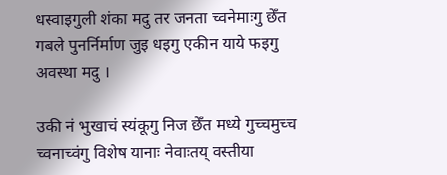धस्वाइगुली शंका मदु तर जनता च्वनेमाःगु छेँत गबले पुनर्निर्माण जुइ धइगु एकीन याये फइगु अवस्था मदु ।

उकी नं भुखाचं स्यंकूगु निज छेँत मध्ये गुच्चमुच्च च्वनाच्वंगु विशेष यानाः नेवाःतय् वस्तीया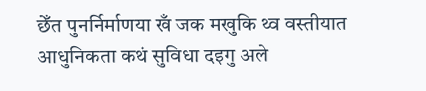छेँत पुनर्निर्माणया खँ जक मखुकि थ्व वस्तीयात आधुनिकता कथं सुविधा दइगु अले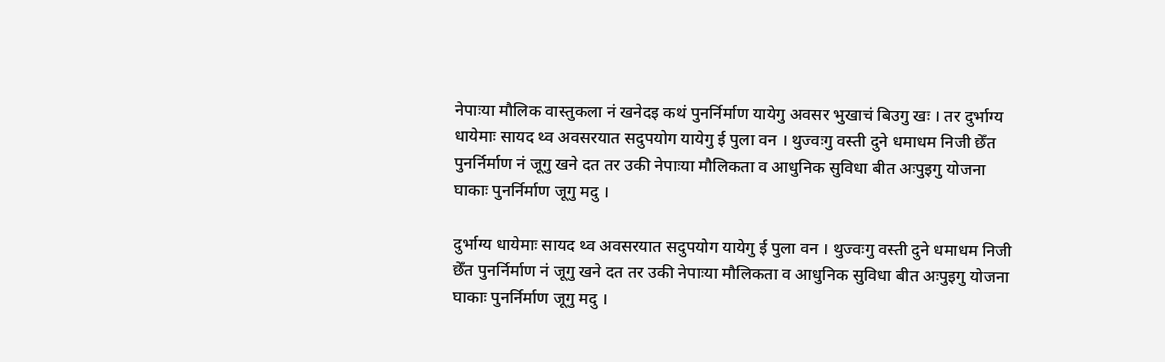नेपाःया मौलिक वास्तुकला नं खनेदइ कथं पुनर्निर्माण यायेगु अवसर भुखाचं बिउगु खः । तर दुर्भाग्य धायेमाः सायद थ्व अवसरयात सदुपयोग यायेगु ई पुला वन । थुज्वःगु वस्ती दुने धमाधम निजी छेँत पुनर्निर्माण नं जूगु खने दत तर उकी नेपाःया मौलिकता व आधुनिक सुविधा बीत अःपुइगु योजना घाकाः पुनर्निर्माण जूगु मदु ।

दुर्भाग्य धायेमाः सायद थ्व अवसरयात सदुपयोग यायेगु ई पुला वन । थुज्वःगु वस्ती दुने धमाधम निजी छेँत पुनर्निर्माण नं जूगु खने दत तर उकी नेपाःया मौलिकता व आधुनिक सुविधा बीत अःपुइगु योजना घाकाः पुनर्निर्माण जूगु मदु ।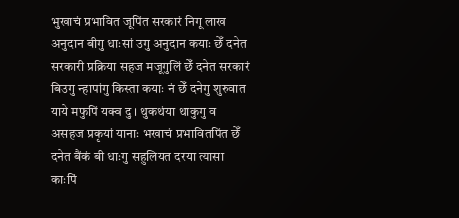भुखाचं प्रभावित जूपिंत सरकारं निगू लाख अनुदान बीगु धाःसां उगु अनुदान कयाः छेँ दनेत सरकारी प्रक्रिया सहज मजूगुलिं छेँ दनेत सरकारं बिउगु न्हापांगु किस्ता कयाः नं छेँ दनेगु शुरुवात याये मफुपिं यक्व दु । थुकथंया थाकुगु व असहज प्रकृयां यानाः भखाचं प्रभावितपिंत छेँ दनेत बैंकं बी धाःगु सहुलियत दरया त्यासा काःपिं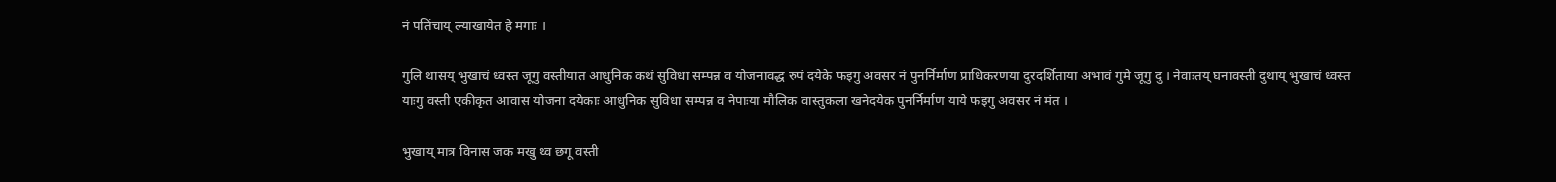नं पतिंचाय् ल्याखायेत हे मगाः ।

गुलि थासय् भुखाचं ध्वस्त जूगु वस्तीयात आधुनिक कथं सुविधा सम्पन्न व योजनावद्ध रुपं दयेके फइगु अवसर नं पुनर्निर्माण प्राधिकरणया दुरदर्शिताया अभावं गुमे जूगु दु । नेवाःतय् घनावस्ती दुथाय् भुखाचं ध्वस्त याःगु वस्ती एकीकृत आवास योजना दयेकाः आधुनिक सुविधा सम्पन्न व नेपाःया मौलिक वास्तुकला खनेदयेक पुनर्निर्माण याये फइगु अवसर नं मंत ।

भुखाय् मात्र विनास जक मखु थ्व छगू वस्ती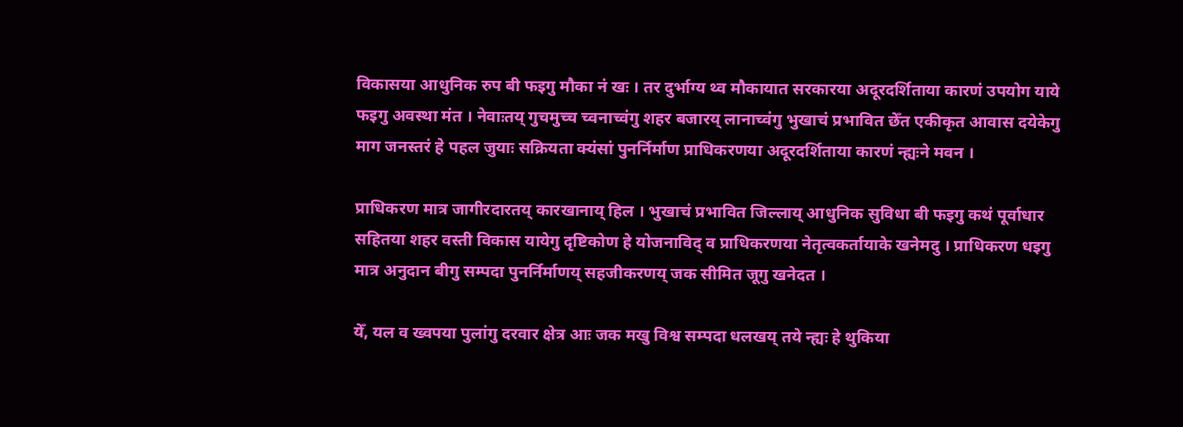विकासया आधुनिक रुप बी फइगु मौका नं खः । तर दुर्भाग्य थ्व मौकायात सरकारया अदूरदर्शिताया कारणं उपयोग याये फइगु अवस्था मंत । नेवाःतय् गुचमुच्च च्वनाच्वंगु शहर बजारय् लानाच्वंगु भुखाचं प्रभावित छेँत एकीकृत आवास दयेकेगु माग जनस्तरं हे पहल जुयाः सक्रियता क्यंसां पुनर्निर्माण प्राधिकरणया अदूरदर्शिताया कारणं न्ह्यःने मवन ।

प्राधिकरण मात्र जागीरदारतय् कारखानाय् हिल । भुखाचं प्रभावित जिल्लाय् आधुनिक सुविधा बी फइगु कथं पूर्वाधार सहितया शहर वस्ती विकास यायेगु दृष्टिकोण हे योजनाविद् व प्राधिकरणया नेतृत्वकर्तायाके खनेमदु । प्राधिकरण धइगु मात्र अनुदान बीगु सम्पदा पुनर्निर्माणय् सहजीकरणय् जक सीमित जूगु खनेदत ।

येँ, यल व ख्वपया पुलांगु दरवार क्षेत्र आः जक मखु विश्व सम्पदा धलखय् तये न्ह्यः हे थुकिया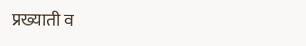प्रख्याती व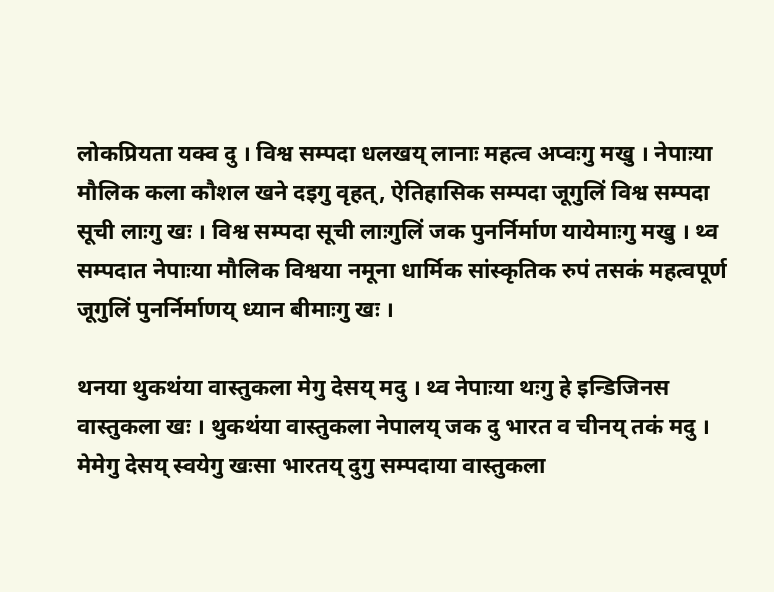लोकप्रियता यक्व दु । विश्व सम्पदा धलखय् लानाः महत्व अप्वःगु मखु । नेपाःया मौलिक कला कौशल खने दइगु वृहत्, ऐतिहासिक सम्पदा जूगुलिं विश्व सम्पदा सूची लाःगु खः । विश्व सम्पदा सूची लाःगुलिं जक पुनर्निर्माण यायेमाःगु मखु । थ्व सम्पदात नेपाःया मौलिक विश्वया नमूना धार्मिक सांस्कृतिक रुपं तसकं महत्वपूर्ण जूगुलिं पुनर्निर्माणय् ध्यान बीमाःगु खः ।

थनया थुकथंया वास्तुकला मेगु देसय् मदु । थ्व नेपाःया थःगु हे इन्डिजिनस वास्तुकला खः । थुकथंया वास्तुकला नेपालय् जक दु भारत व चीनय् तकं मदु । मेमेगु देसय् स्वयेगु खःसा भारतय् दुगु सम्पदाया वास्तुकला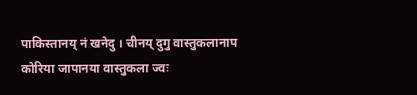पाकिस्तानय् नं खनेदु । चीनय् दुगु वास्तुकलानाप कोरिया जापानया वास्तुकला ज्वः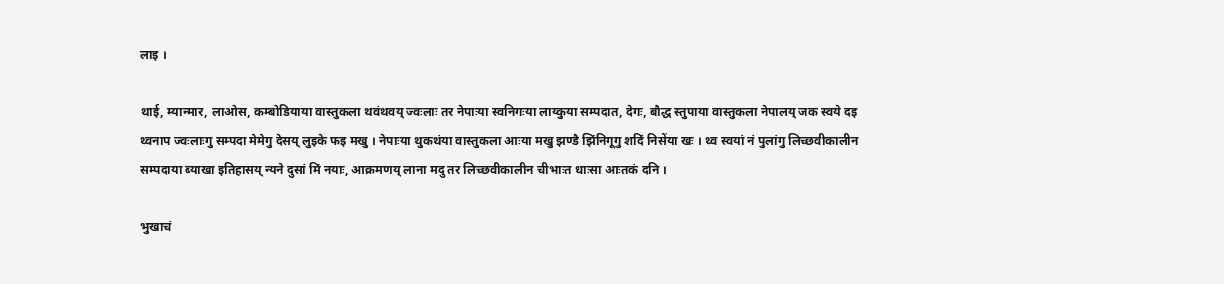लाइ ।

थाई, म्यान्मार, लाओस, कम्बोडियाया वास्तुकला थवंथवय् ज्वःलाः तर नेपाःया स्वनिगःया लाय्कुया सम्पदात, देगः, बौद्ध स्तुपाया वास्तुकला नेपालय् जक स्वये दइ थ्वनाप ज्वःलाःगु सम्पदा मेमेगु देसय् लुइके फइ मखु । नेपाःया थुकथंया वास्तुकला आःया मखु झण्डै झिंनिगूगु शदिं निसेंया खः । थ्व स्वयां नं पुलांगु लिच्छवीकालीन सम्पदाया ब्याखा इतिहासय् न्यने दुसां मिं नयाः, आक्रमणय् लाना मदु तर लिच्छवीकालीन चीभाःत धाःसा आःतकं दनि ।

भुखाचं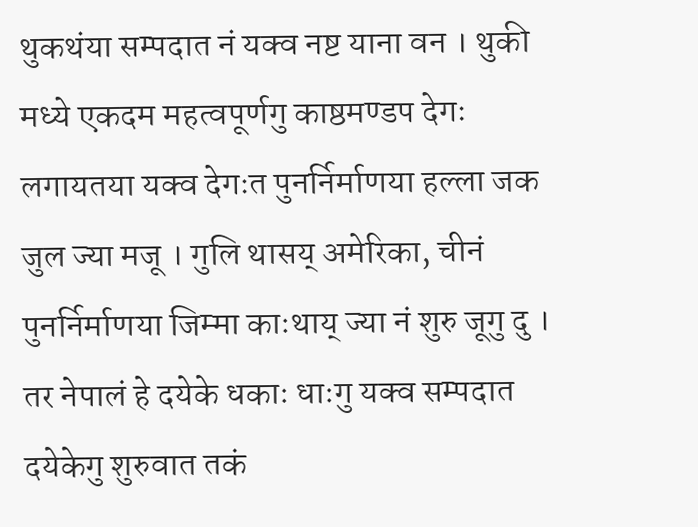थुकथंया सम्पदात नं यक्व नष्ट याना वन । थुकी मध्ये एकदम महत्वपूर्णगु काष्ठमण्डप देगः लगायतया यक्व देगःत पुनर्निर्माणया हल्ला जक जुल ज्या मजू । गुलि थासय् अमेरिका, चीनं पुनर्निर्माणया जिम्मा काःथाय् ज्या नं शुरु जूगु दु । तर नेपालं हे दयेके धकाः धाःगु यक्व सम्पदात दयेकेगु शुरुवात तकं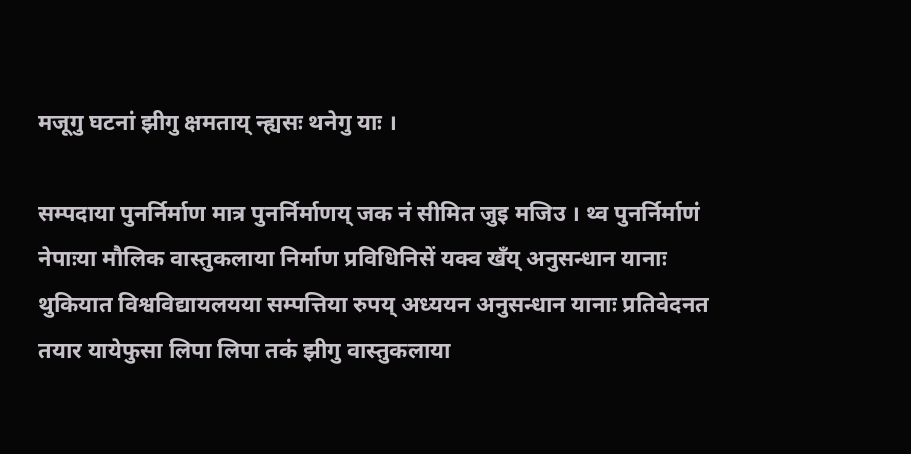मजूगु घटनां झीगु क्षमताय् न्ह्यसः थनेगु याः ।

सम्पदाया पुनर्निर्माण मात्र पुनर्निर्माणय् जक नं सीमित जुइ मजिउ । थ्व पुनर्निर्माणं नेपाःया मौलिक वास्तुकलाया निर्माण प्रविधिनिसें यक्व खँय् अनुसन्धान यानाः थुकियात विश्वविद्यायलयया सम्पत्तिया रुपय् अध्ययन अनुसन्धान यानाः प्रतिवेदनत तयार यायेफुसा लिपा लिपा तकं झीगु वास्तुकलाया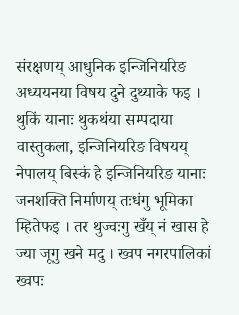संरक्षणय् आधुनिक इन्जिनियरिङ अध्ययनया विषय दुने दुथ्याके फइ । थुकिं यानाः थुकथंया सम्पदाया वास्तुकला, इन्जिनियरिङ विषयय् नेपालय् बिस्कं हे इन्जिनियरिङ यानाः जनशक्ति निर्माणय् तःधंगु भूमिका म्हितेफइ । तर थुज्वःगु खँय् नं खास हे ज्या जूगु खने मदु । ख्वप नगरपालिकां ख्वपः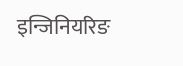इन्जिनियरिङ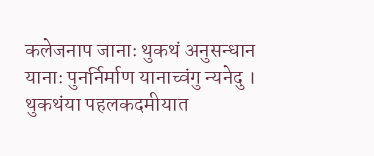कलेजनाप जानाः थुकथं अनुसन्धान यानाः पुनर्निर्माण यानाच्वंगु न्यनेदु । थुकथंया पहलकदमीयात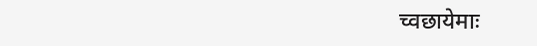च्वछायेमाः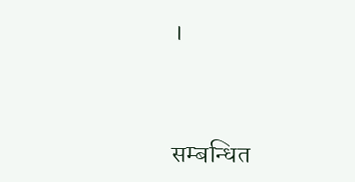।



सम्बन्धित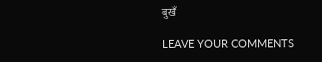बुखँ

LEAVE YOUR COMMENTS